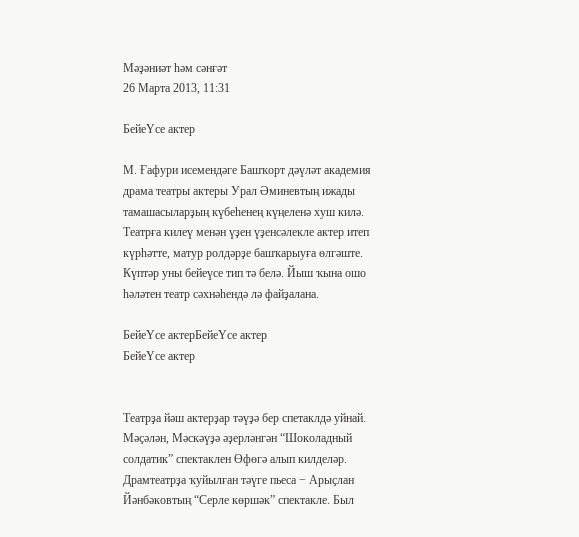Мәҙәниәт һәм сәнғәт
26 Марта 2013, 11:31

БейеҮсе актер

М. Ғафури исемендәге Башҡорт дәүләт академия драма театры актеры Урал Әминевтың ижады тамашасыларҙың күбеһенең күңеленә хуш килә. Театрға килеү менән үҙен үҙенсәлекле актер итеп күрһәтте, матур ролдәрҙе башҡарыуға өлгәште. Күптәр уны бейеүсе тип тә белә. Йыш ҡына ошо һәләтен театр сәхнәһендә лә файҙалана.

БейеҮсе актерБейеҮсе актер
БейеҮсе актер


Театрҙа йәш актерҙар тәүҙә бер спетаклдә уйнай. Мәҫәлән, Мәскәүҙә әҙерләнгән “Шоколадный солдатик” спектаклен Өфөгә алып килделәр. Драмтеатрҙа ҡуйылған тәүге пьеса − Арыҫлан Йәнбәковтың “Серле көршәк” спектакле. Был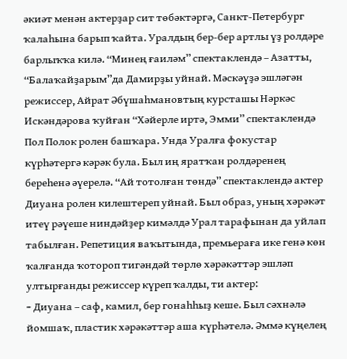әкиәт менән актерҙар сит төбәктәргә, Санкт-Петербург ҡалаһына барып ҡайта. Уралдың бер-бер артлы үҙ ролдәре барлыҡҡа килә. “Минең ғаиләм” спектаклендә – Азатты, “Балаҡайҙарым”да Дамирҙы уйнай. Мәскәүҙә эшләгән режиссер, Айрат Әбүшаһмановтың курсташы Нәркәс Искәндәрова ҡуйған “Хәйерле иртә, Эмми” спектаклендә Пол Полок ролен башҡара. Унда Уралға фокустар күрһәтергә кәрәк була. Был иң яратҡан ролдәренең береһенә әүерелә. “Ай тотолған төндә” спектаклендә актер Диуана ролен килештереп уйнай. Был образ, уның хәрәкәт итеү рәүеше ниндәйҙер кимәлдә Урал тарафынан да уйлап табылған. Репетиция ваҡытында, премьераға ике генә көн ҡалғанда ҡотороп тигәндәй төрлө хәрәкәттәр эшләп ултырғанды режиссер күреп ҡалды, ти актер:
− Диуана – саф, камил, бер гонаһһыҙ кеше. Был сәхнәлә йомшаҡ, пластик хәрәкәттәр аша күрһәтелә. Әммә күңелең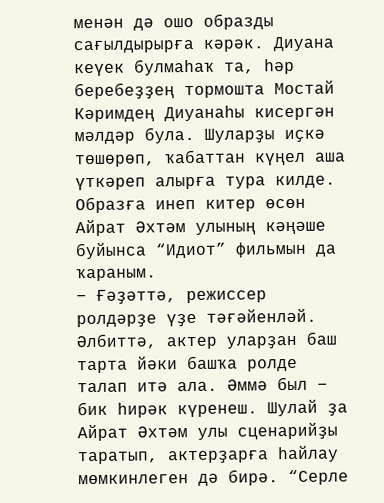менән дә ошо образды сағылдырырға кәрәк. Диуана кеүек булмаһаҡ та, һәр беребеҙҙең тормошта Мостай Кәримдең Диуанаһы кисергән мәлдәр була. Шуларҙы иҫкә төшөрөп, ҡабаттан күңел аша үткәреп алырға тура килде. Образға инеп китер өсөн Айрат Әхтәм улының кәңәше буйынса “Идиот” фильмын да ҡараным.
− Ғәҙәттә, режиссер ролдәрҙе үҙе тәғәйенләй. Әлбиттә, актер уларҙан баш тарта йәки башҡа ролде талап итә ала. Әммә был − бик һирәк күренеш. Шулай ҙа Айрат Әхтәм улы сценарийҙы таратып, актерҙарға һайлау мөмкинлеген дә бирә. “Серле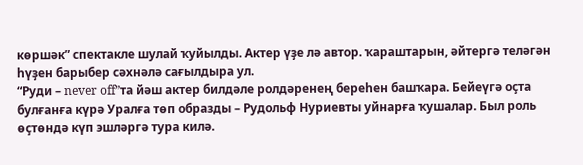көршәк” спектакле шулай ҡуйылды. Актер үҙе лә автор. ҡараштарын, әйтергә теләгән һүҙен барыбер сәхнәлә сағылдыра ул.
“Руди – never off”та йәш актер билдәле ролдәренең береһен башҡара. Бейеүгә оҫта булғанға күрә Уралға төп образды – Рудольф Нуриевты уйнарға ҡушалар. Был роль өҫтөндә күп эшләргә тура килә.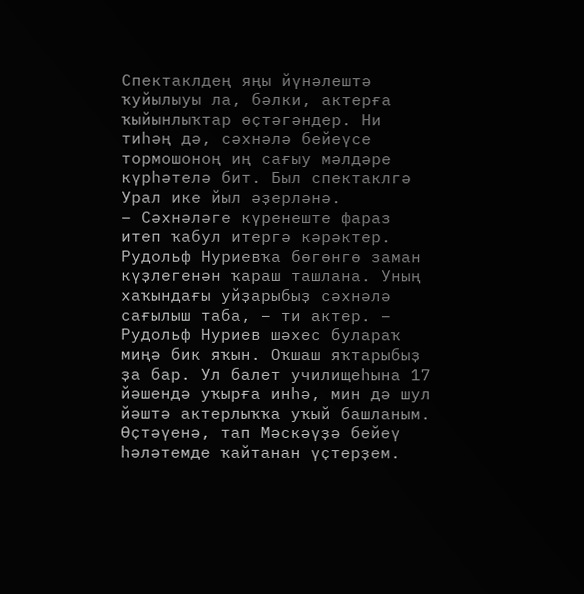Спектаклдең яңы йүнәлештә ҡуйылыуы ла, бәлки, актерға ҡыйынлыҡтар өҫтәгәндер. Ни тиһәң дә, сәхнәлә бейеүсе тормошоноң иң сағыу мәлдәре күрһәтелә бит. Был спектаклгә Урал ике йыл әҙерләнә.
– Сәхнәләге күренеште фараз итеп ҡабул итергә кәрәктер. Рудольф Нуриевҡа бөгөнгө заман күҙлегенән ҡараш ташлана. Уның хаҡындағы уйҙарыбыҙ сәхнәлә сағылыш таба, − ти актер. – Рудольф Нуриев шәхес булараҡ миңә бик яҡын. Оҡшаш яҡтарыбыҙ ҙа бар. Ул балет училищеһына 17 йәшендә уҡырға инһә, мин дә шул йәштә актерлыҡҡа уҡый башланым. Өҫтәүенә, тап Мәскәүҙә бейеү һәләтемде ҡайтанан үҫтерҙем.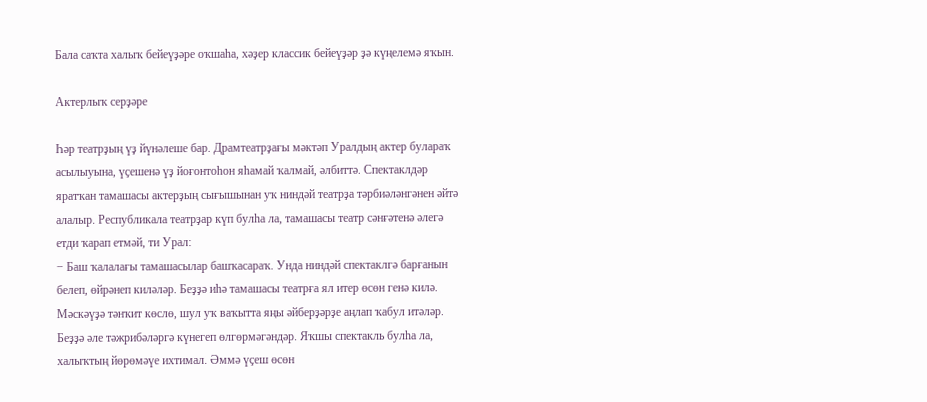Бала саҡта халыҡ бейеүҙәре оҡшаһа, хәҙер классик бейеүҙәр ҙә күңелемә яҡын.

Актерлыҡ серҙәре

Һәр театрҙың үҙ йүнәлеше бар. Драмтеатрҙағы мәктәп Уралдың актер булараҡ асылыуына, үҫешенә үҙ йоғонтоһон яһамай ҡалмай, әлбиттә. Спектаклдәр яратҡан тамашасы актерҙың сығышынан уҡ ниндәй театрҙа тәрбиәләнгәнен әйтә алалыр. Республикала театрҙар күп булһа ла, тамашасы театр сәнғәтенә әлегә етди ҡарап етмәй, ти Урал:
− Баш ҡалалағы тамашасылар башҡасараҡ. Унда ниндәй спектаклгә барғанын белеп, өйрәнеп киләләр. Беҙҙә иһә тамашасы театрға ял итер өсөн генә килә. Мәскәүҙә тәнҡит көслө, шул уҡ ваҡытта яңы әйберҙәрҙе аңлап ҡабул итәләр. Беҙҙә әле тәжрибәләргә күнегеп өлгөрмәгәндәр. Яҡшы спектакль булһа ла, халыҡтың йөрөмәүе ихтимал. Әммә үҫеш өсөн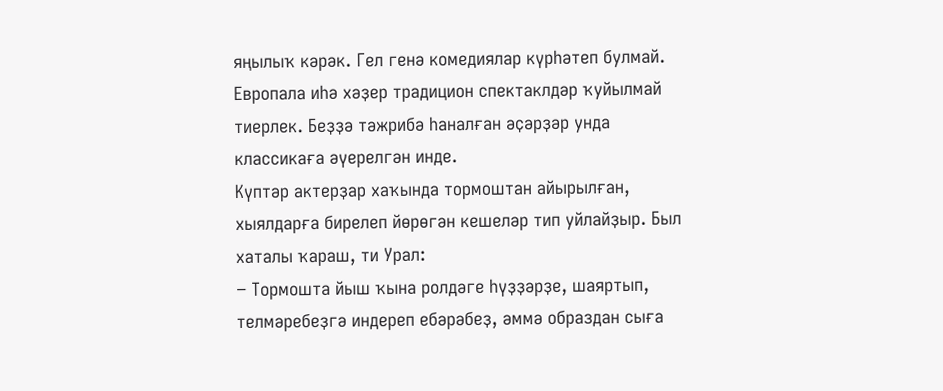яңылыҡ кәрәк. Гел генә комедиялар күрһәтеп булмай. Европала иһә хәҙер традицион спектаклдәр ҡуйылмай тиерлек. Беҙҙә тәжрибә һаналған әҫәрҙәр унда классикаға әүерелгән инде.
Күптәр актерҙар хаҡында тормоштан айырылған, хыялдарға бирелеп йөрөгән кешеләр тип уйлайҙыр. Был хаталы ҡараш, ти Урал:
− Тормошта йыш ҡына ролдәге һүҙҙәрҙе, шаяртып, телмәребеҙгә индереп ебәрәбеҙ, әммә образдан сыға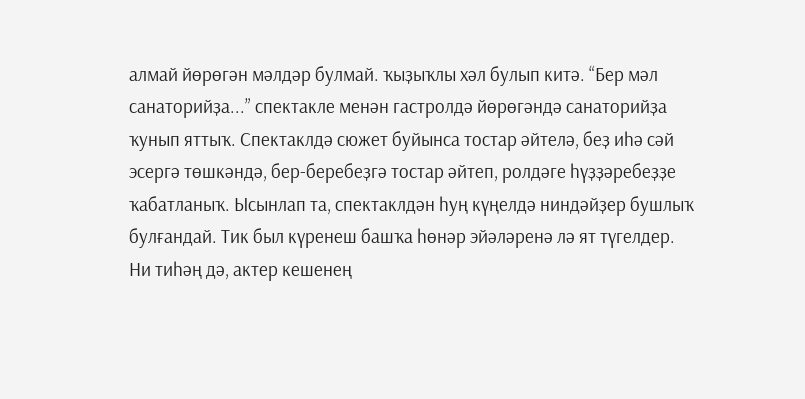алмай йөрөгән мәлдәр булмай. ҡыҙыҡлы хәл булып китә. “Бер мәл санаторийҙа...” спектакле менән гастролдә йөрөгәндә санаторийҙа ҡунып яттыҡ. Спектаклдә сюжет буйынса тостар әйтелә, беҙ иһә сәй эсергә төшкәндә, бер-беребеҙгә тостар әйтеп, ролдәге һүҙҙәребеҙҙе ҡабатланыҡ. Ысынлап та, спектаклдән һуң күңелдә ниндәйҙер бушлыҡ булғандай. Тик был күренеш башҡа һөнәр эйәләренә лә ят түгелдер.
Ни тиһәң дә, актер кешенең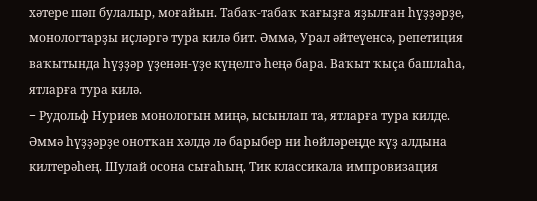хәтере шәп булалыр, моғайын. Табаҡ-табаҡ ҡағыҙға яҙылған һүҙҙәрҙе, монологтарҙы иҫләргә тура килә бит. Әммә, Урал әйтеүенсә, репетиция ваҡытында һүҙҙәр үҙенән-үҙе күңелгә һеңә бара. Ваҡыт ҡыҫа башлаһа, ятларға тура килә.
− Рудольф Нуриев монологын миңә, ысынлап та, ятларға тура килде. Әммә һүҙҙәрҙе онотҡан хәлдә лә барыбер ни һөйләреңде күҙ алдына килтерәһең. Шулай осона сығаһың. Тик классикала импровизация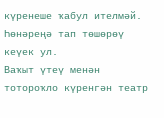күренеше ҡабул ителмәй. Һөнәреңә тап төшөрөү кеүек ул.
Ваҡыт үтеү менән тотороҡло күренгән театр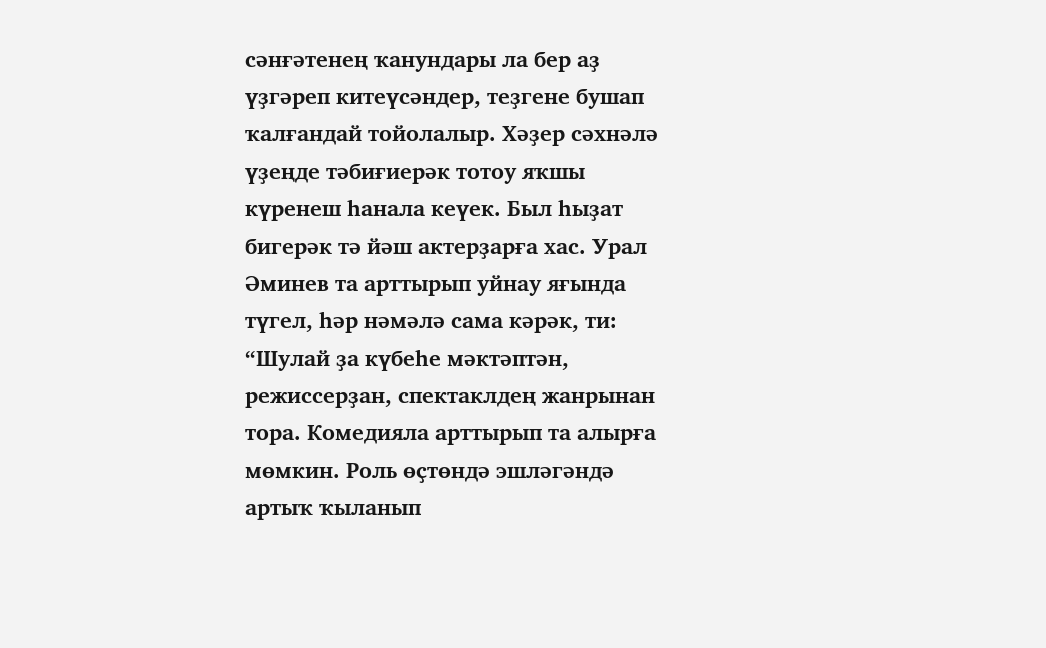сәнғәтенең ҡанундары ла бер аҙ үҙгәреп китеүсәндер, теҙгене бушап ҡалғандай тойолалыр. Хәҙер сәхнәлә үҙеңде тәбиғиерәк тотоу яҡшы күренеш һанала кеүек. Был һыҙат бигерәк тә йәш актерҙарға хас. Урал Әминев та арттырып уйнау яғында түгел, һәр нәмәлә сама кәрәк, ти: “Шулай ҙа күбеһе мәктәптән, режиссерҙан, спектаклдең жанрынан тора. Комедияла арттырып та алырға мөмкин. Роль өҫтөндә эшләгәндә артыҡ ҡыланып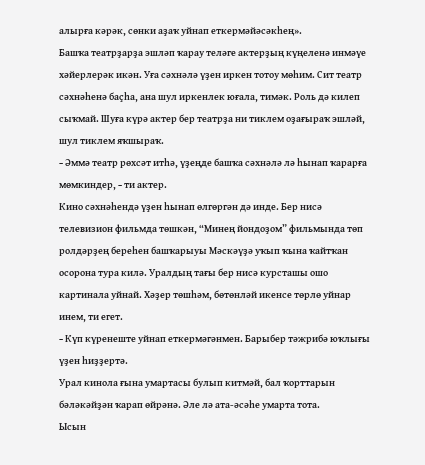алырға кәрәк, сөнки аҙаҡ уйнап еткермәйәсәкһең».
Башҡа театрҙарҙа эшләп ҡарау теләге актерҙың күңеленә инмәүе хәйерлерәк икән. Уға сәхнәлә үҙен иркен тотоу мөһим. Сит театр сәхнәһенә баҫһа, ана шул иркенлек юғала, тимәк. Роль дә килеп сыҡмай. Шуға күрә актер бер театрҙа ни тиклем оҙағыраҡ эшләй, шул тиклем яҡшыраҡ.
− Әммә театр рөхсәт итһә, үҙеңде башҡа сәхнәлә лә һынап ҡарарға мөмкиндер, − ти актер.
Кино сәхнәһендә үҙен һынап өлгөргән дә инде. Бер нисә телевизион фильмда төшкән, “Минең йондоҙом” фильмында төп ролдәрҙең береһен башҡарыуы Мәскәүҙә уҡып ҡына ҡайтҡан осорона тура килә. Уралдың тағы бер нисә курсташы ошо картинала уйнай. Хәҙер төшһәм, бөтөнләй икенсе төрлө уйнар инем, ти егет.
− Күп күренеште уйнап еткермәгәнмен. Барыбер тәжрибә юҡлығы үҙен һиҙҙертә.
Урал кинола ғына умартасы булып китмәй, бал ҡорттарын бәләкәйҙән ҡарап өйрәнә. Әле лә ата-әсәһе умарта тота.
Ысын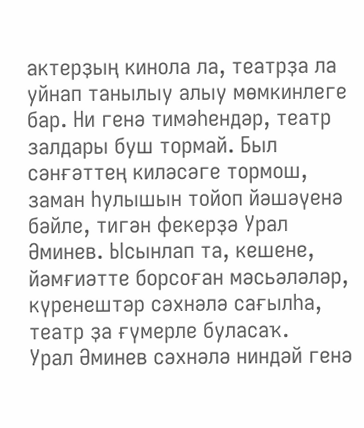актерҙың кинола ла, театрҙа ла уйнап танылыу алыу мөмкинлеге бар. Ни генә тимәһендәр, театр залдары буш тормай. Был сәнғәттең киләсәге тормош, заман һулышын тойоп йәшәүенә бәйле, тигән фекерҙә Урал Әминев. Ысынлап та, кешене, йәмғиәтте борсоған мәсьәләләр, күренештәр сәхнәлә сағылһа, театр ҙа ғүмерле буласаҡ.
Урал Әминев сәхнәлә ниндәй генә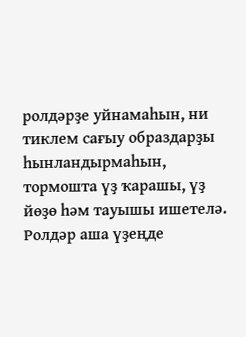ролдәрҙе уйнамаһын, ни тиклем сағыу образдарҙы һынландырмаһын, тормошта үҙ ҡарашы, үҙ йөҙө һәм тауышы ишетелә. Ролдәр аша үҙеңде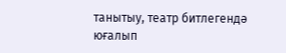танытыу, театр битлегендә юғалып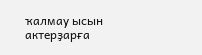ҡалмау ысын актерҙарға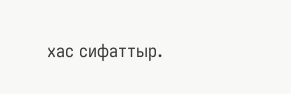хас сифаттыр.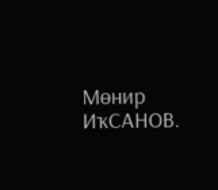Мөнир ИҡСАНОВ.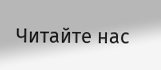Читайте нас